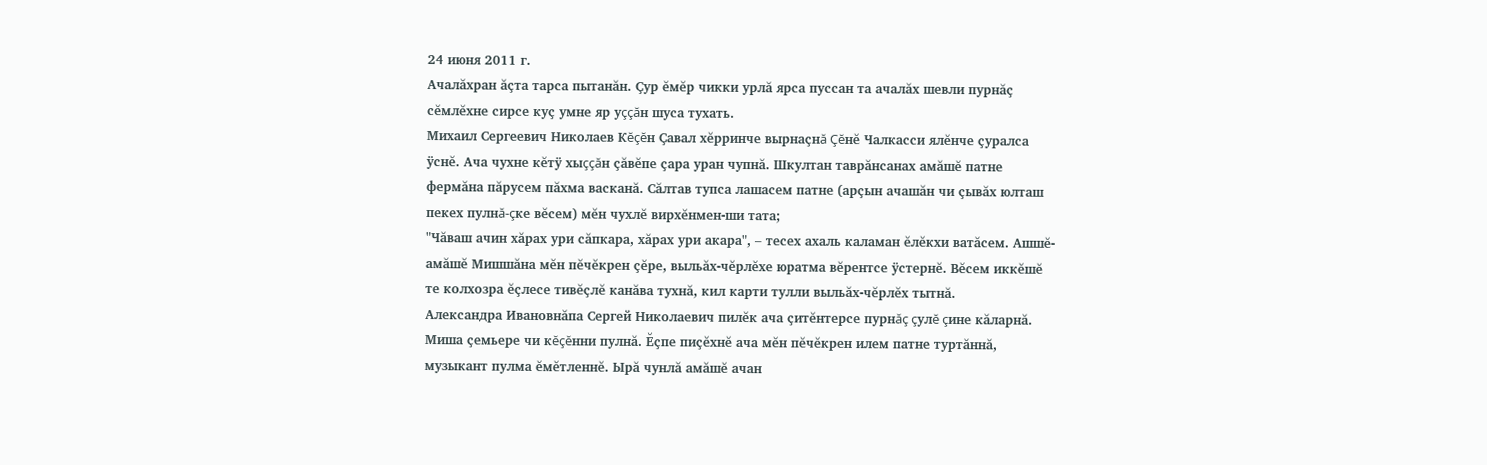24 июня 2011 г.
Ачалăхран ăçта тарса пытанăн. Çур ĕмĕр чикки урлă ярса пуссан та ачалăх шевли пурнăç сĕмлĕхне сирсе куç умне яр уççăн шуса тухать.
Михаил Сергеевич Николаев Кĕçĕн Çавал хĕрринче вырнаçнă Çĕнĕ Чалкасси ялĕнче çуралса ÿснĕ. Ача чухне кĕтÿ хыççăн çăвĕпе çара уран чупнă. Шкултан таврăнсанах амăшĕ патне фермăна пăрусем пăхма васканă. Сăлтав тупса лашасем патне (арçын ачашăн чи çывăх юлташ пекех пулнă-çке вĕсем) мĕн чухлĕ вирхĕнмен-ши тата;
"Чăваш ачин хăрах ури сăпкара, хăрах ури акара", – тесех ахаль каламан ĕлĕкхи ватăсем. Ашшĕ-амăшĕ Мишшăна мĕн пĕчĕкрен çĕре, выльăх-чĕрлĕхе юратма вĕрентсе ÿстернĕ. Вĕсем иккĕшĕ те колхозра ĕçлесе тивĕçлĕ канăва тухнă, кил карти тулли выльăх-чĕрлĕх тытнă.
Александра Ивановнăпа Сергей Николаевич пилĕк ача çитĕнтерсе пурнăç çулĕ çине кăларнă. Миша çемьере чи кĕçĕнни пулнă. Ĕçпе пиçĕхнĕ ача мĕн пĕчĕкрен илем патне туртăннă, музыкант пулма ĕмĕтленнĕ. Ырă чунлă амăшĕ ачан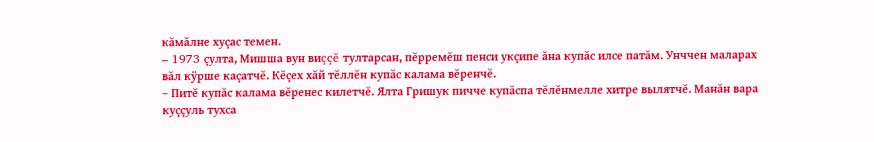кăмăлне хуçас темен.
– 1973 çулта, Мишша вун виççĕ тултарсан, пĕрремĕш пенси укçипе ăна купăс илсе патăм. Унччен маларах вăл кÿрше каçатчĕ. Кĕçех хăй тĕллĕн купăс калама вĕренчĕ.
– Питĕ купăс калама вĕренес килетчĕ. Ялта Гришук пичче купăспа тĕлĕнмелле хитре вылятчĕ. Манăн вара куççуль тухса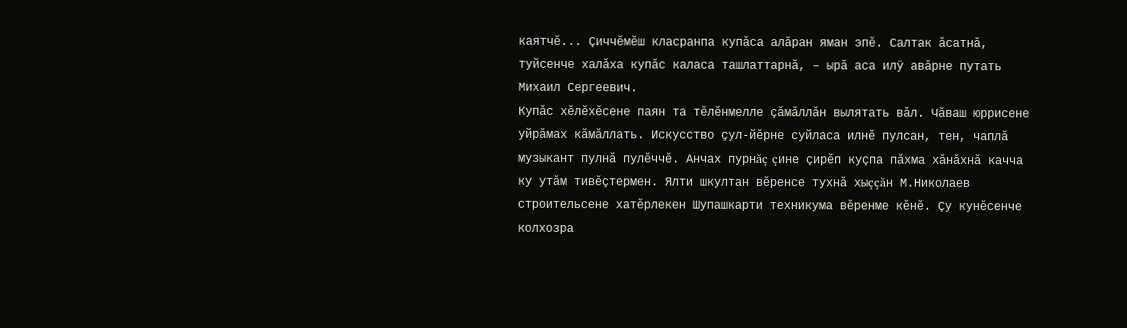каятчĕ... Çиччĕмĕш класранпа купăса алăран яман эпĕ. Салтак ăсатнă, туйсенче халăха купăс каласа ташлаттарнă, – ырă аса илÿ авăрне путать Михаил Сергеевич.
Купăс хĕлĕхĕсене паян та тĕлĕнмелле çăмăллăн вылятать вăл. Чăваш юррисене уйрăмах кăмăллать. Искусство çул-йĕрне суйласа илнĕ пулсан, тен, чаплă музыкант пулнă пулĕччĕ. Анчах пурнăç çине çирĕп куçпа пăхма хăнăхнă качча ку утăм тивĕçтермен. Ялти шкултан вĕренсе тухнă хыççăн М.Николаев строительсене хатĕрлекен Шупашкарти техникума вĕренме кĕнĕ. Çу кунĕсенче колхозра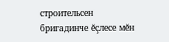строительсен бригадинче ĕçлесе мĕн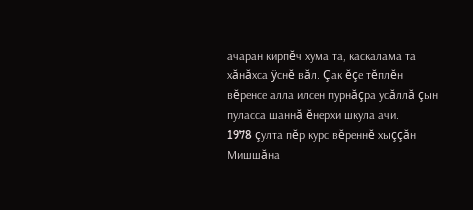ачаран кирпĕч хума та, каскалама та хăнăхса ÿснĕ вăл. Çак ĕçе тĕплĕн вĕренсе алла илсен пурнăçра усăллă çын пуласса шаннă ĕнерхи шкула ачи.
1978 çулта пĕр курс вĕреннĕ хыççăн Мишшăна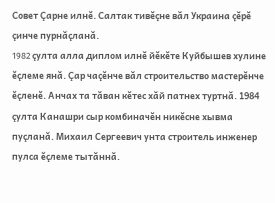Совет Çарне илнĕ. Салтак тивĕçне вăл Украина çĕрĕ çинче пурнăçланă.
1982 çулта алла диплом илнĕ йĕкĕте Куйбышев хулине ĕçлеме янă. Çар чаçĕнче вăл строительство мастерĕнче ĕçленĕ. Анчах та тăван кĕтес хăй патнех туртнă. 1984 çулта Канашри сыр комбиначĕн никĕсне хывма пуçланă. Михаил Сергеевич унта строитель инженер пулса ĕçлеме тытăннă.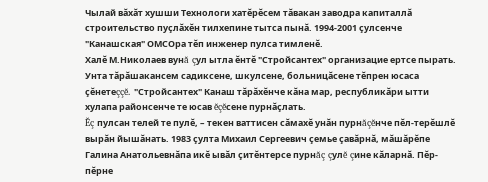Чылай вăхăт хушши Технологи хатĕрĕсем тăвакан заводра капиталлă строительство пуçлăхĕн тилхепине тытса пынă. 1994-2001 çулсенче "Канашская" ОМСОра тĕп инженер пулса тимленĕ.
Халĕ М.Николаев вунă çул ытла ĕнтĕ "Стройсантех" организацие ертсе пырать. Унта тăрăшакансем садиксене, шкулсене, больницăсене тĕпрен юсаса çĕнетеççĕ. "Стройсантех" Канаш тăрăхĕнче кăна мар, республикăри ытти хулапа районсенче те юсав ĕçĕсене пурнăçлать.
Ĕç пулсан телей те пулĕ, – текен ваттисен сăмахĕ унăн пурнăçĕнче пĕл-терĕшлĕ вырăн йышăнать. 1983 çулта Михаил Сергеевич çемье çавăрнă, мăшăрĕпе Галина Анатольевнăпа икĕ ывăл çитĕнтерсе пурнăç çулĕ çине кăларнă. Пĕр-пĕрне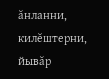ăнланни, килĕштерни, йывăр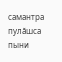самантра пулăшса пыни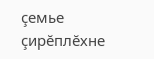çемье çирĕплĕхне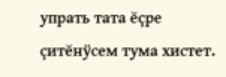упрать тата ĕçре çитĕнÿсем тума хистет.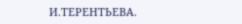И.ТЕРЕНТЬЕВА.